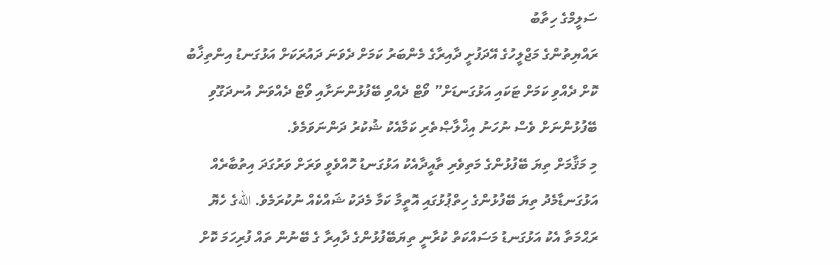ސަލީމްގެ ހިތާބު
ރައްޔިތުންގެ މަޖްލީހުގެ އޭދަފުށީ ދާއިރާގެ މެންބަރު ކަމަށް ދެވަނަ ދައުރަކަށް އަޅުގަނޑު އިންތިޚާބު ކޮށް ދެއްވި ކަމަށް ޓަކައި އަޅުގަނޑަށް” ވޯޓް ދެއްވި ބޭފުޅުންނަށާއި ވޯޓް ދެއްވަން އުނދަގޫވި ބޭފުޅުންނަށް ވެސް ނުހަނު އިޚްލާޞްތެރި ކަމާއެކު ޝުކުރު ދަންނަވަމެވެ.
މި މަޤާމަށް ތިޔަ ބޭފުޅުންގެ މަތިވެރި ތާއީދާއެކު އަޅުގަނޑު ހޮއްވެވީ ވަރަށް ވަރުގަދަ އިތުބާރެއް އަޅުގަނޑާމެދު ތިޔަ ބޭފުޅުންގެ ހިތްޕުޅުގައި އޮތީމާ ކަމާ މެދަކު ޝައްކެއް ނުކުރަމެވެ. اللهގެ ހެޔޮ ރަޙްމަތާ އެކު އަޅުގަނޑު މަސައްކަތް ކުރާނީ ތިޔަބޭފުޅުންގެ ދާއިރާ ގެ ބޭނުން ތައް ފުރިހަމަ ކޮށް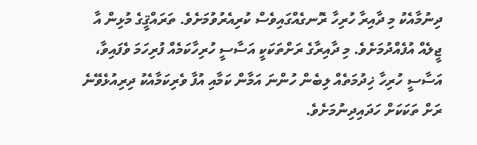ދިނުމާއެކު މި ދާއިރާ ހުރިހާ ރޮނގެއްގައިވެސް ކުރިއެރުވުމަށެވެ. ތަރައްޤީގެ މުޅިން އާ ޖީލެއް އުފެއްދުމަށެވެ. މި ދާއިރާގެ ރަށްތަކަކީ އަސާސީ ހުރިހާކަމެއް ފުރިހަމަ ވެފައިވާ، އަސާސީ ހުރިހާ ޚިދުމަތެއް ލިބެން ހުންނަ އަމާން ކަމާއި އުފާ ވެރިކަމާއެކު ދިރިއުޅެވޭނެ ރަށް ތަކަކަށް ހަދައިދިނުމަށެވެ.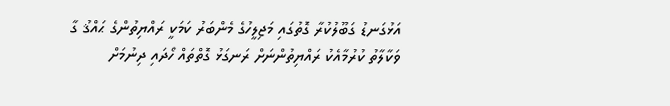އަޅުގަނޑު ގަބޫލުކުރާ ގޮތުގައި މަޖިލީހުގެ މެންބަރު ކަމަކީ ރައްޔިތުންގެ ޙައްޤު ގާ ވަކާލާތު ކުރުމާއެކު ރައްޔިތުންނަށް ރަނގަޅު ގޮތްތައް ހޯދައި ދިނުމަށް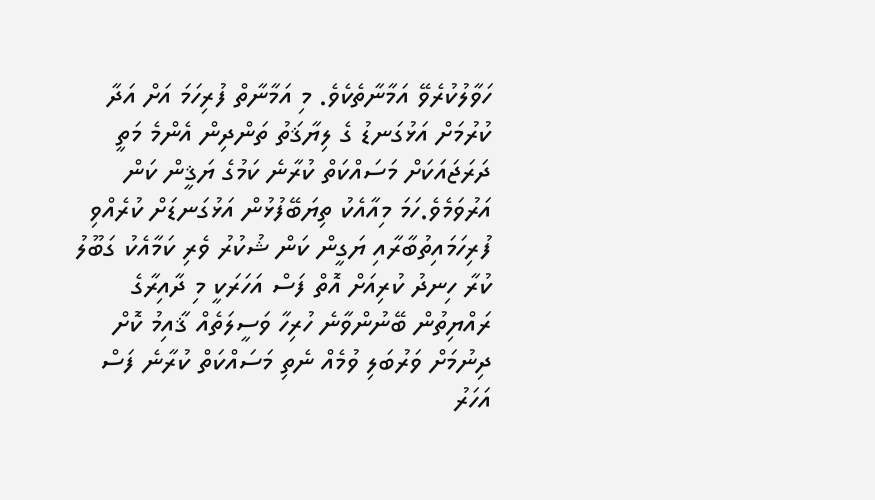ހަވާލުކުރެވޭ އަމާނާތެކެވެ. މި އަމާނާތް ފުރިހަމަ އަށް އަދާ ކުރުމަށް އަޅުގަނޑު ގެ ލިޔާޤަތު ތަންދިން އެންމެ މަތީ ދަރަޖައަކަށް މަސައްކަތް ކުރާނެ ކަމުގެ ޔަޤީން ކަން އަރުވަމެވެ.ހަމަ މިއާއެކު ތިޔަބޭފުޅުން އަޅުގަނޑަށް ކުރެއްވި ފުރިހަމައިތުބާރާއި ޔަގީން ކަން ޝުކުރު ވެރި ކަމާއެކު ގަބޫލު ކުރާ ހިނދު ކުރިއަށް އޮތް ފަސް އަހަރަކީ މި ދާއިރާގެ ރައްޔިތުން ބޭނުންވާނެ ހުރިހާ ވަސީލަތެއް ޤާއިމު ކޮށް ދިނުމަށް ވަރުބަލި ވުމެއް ނެތި މަސައްކަތް ކުރާނެ ފަސް އަހަރު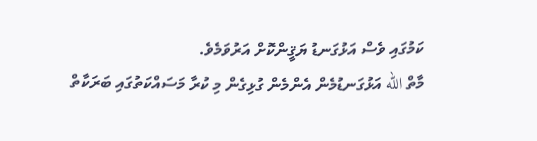ކަމުގައި ވެސް އަޅުގަނޑު ޔަޤީންކޮށް އަރުވަމެވެ.
މާތް الله އަޅުގަނޑުމެން އެންމެން ގުޅިގެން މި ކުރާ މަސައްކަތުގައި ބަރަކާތް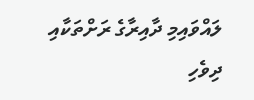ލައްވައިމި ދާއިރާގެ ރަށްތަކާއި ދިވެހި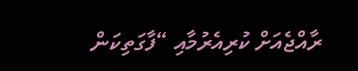ރާއްޖެއަށް ކުރިއެރުމާއި “ފާގަތިކަން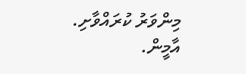މިންވަރު ކުރައްވާށި. އާމީން.